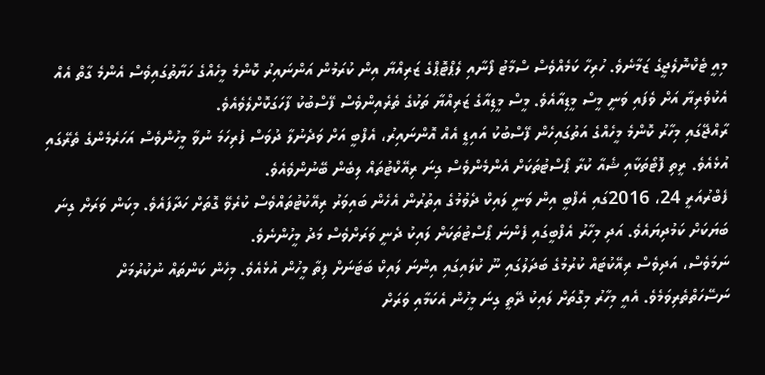މިއީ ޓެކްނޮލެޖީގެ ޒަމާނެވެ. ހުރިހާ ކަމެއްވެސް ސްމާޓު ފޯނާއި ލެޕްޓޮޕްގެ ޒަރިއްޔާ އިން ކުރަމުން އަންނައިރު ކޮންމެ މީހެއްގެ ހަޔާތުގައިވެސް އެންމެ ގާތް އެއް އެކުވެރިޔާ އަށް ވެފައި ވަނީ މީސް މީޑިއާއެވެ. މީސް މީޑިއާގެ ޒަރިއްޔާ ތަކުގެ ތެރެއިންވެސް ފޭސްބުކު ފާހަގަކޮށްލެވެއެވެ.
ރާއްޖޭގައި މިހާރު ކޮންމެ މީހެއްގެ އަތުގައިހެން ފޭސްބުކު އައިޑީ އެއް އޮންނައިރު، އެފްބީ އަށް ވަދެނުލާ ދުވަސް ފުރިހަމަ ނުވާ މީހުންވެސް އަހަރެމެންގެ ތެރޭގައި އުޅެއެވެ. ރީތި ފޮޓޯތަކާއި ޝެއާ ކުރާ ޕޯސްޓުތަކަށް އެންމެންވެސް ގިނަ ރިއޭކްޓުތައް ލިބެން ބޭނުންވެއެވެ.
ފެބްރުއަރީ 24، 2016ގައި އެފްބީ އިން ވަނީ ލައިކް ދެވުމުގެ އިތުރުން އެހެން ބައިވަރު ރިއޭކުޓުތައްވެސް ކުރެވޭ ގޮތަށް ހަދާފައެވެ. މިކަން ވަރަށް ގިނަ ބަޔަކަށް ކަމުދިޔައެވެ. އަދި މިހާރު އެފްބީގައި ފެންނަ ޕޯސްޓުތަކަށް ލައިކު ދެނީ ވަރަށްވެސް މަދު މީހުންނެވެ.
ނަމަވެސް، އަދިވެސް ރިއޭކުޓައް ކުރުމުގެ ބަދަލުގައި ނޫ ކުލައިގައި އިންނަ ލައިކް ބަޓަނަށް ފިތާ މީހުން އުޅެއެވެ. މިހެން ކަންތައް ނުކުރުމަށް ނަސޭހަތްތެރިވަމެވެ. އެއީ މިހާރު މިގޮތަށް ލައިކު ދޭތީ ގިނަ މީހުން އެކަމާއި ވަރަށް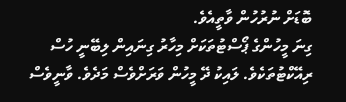ބޮޑަށް ނުރުހުން ވާތީއެވެ.
ގިނަ މީހުންގެ ޕޯސްޓުތަކަށް މިހާރު ގިނައިން ލިބޭނީ ހުސް ރިއޭކްޓުތަކެވެ. ލައިކު ދޭ މީހުން ވަރަށްވެސް މަދެވެ. ވާނީވެސް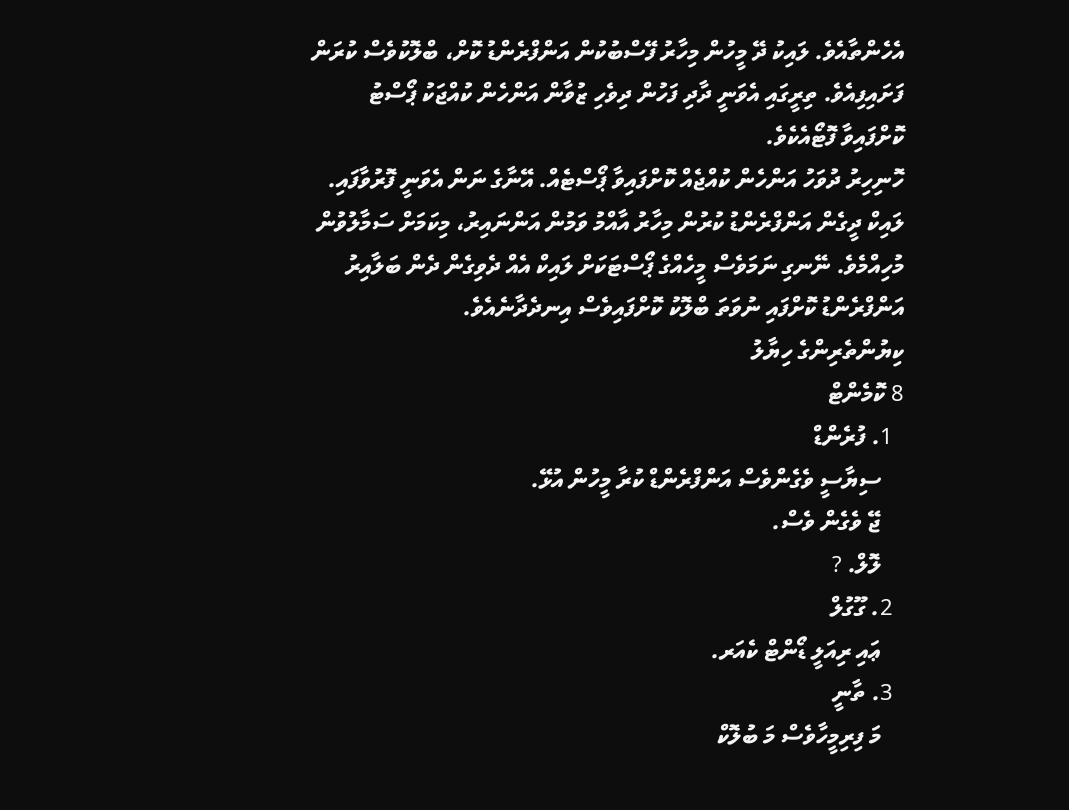އެހެންތާއެވެ. ލައިކު ދޭ މީހުން މިހާރު ފޭސްބުކުން އަންފްރެންޑު ކޮށް، ބްލޮކުވެސް ކުރަން ފަށައިފިއެވެ. ތިރީގައި އެވަނީ ދާދި ފަހުން ދިވެހި ޒުވާން އަންހެން ކުއްޖަކު ޕޯސްޓު ކޮށްފައިވާ ފޮޓޯއެކެވެ.
ހޮނިހިރު ދުވަހު އަންހެން ކުއްޖެއް ކޮށްފައިވާ ޕޯސްޓެއް. އޭނާގެ ނަން އެވަނީ ފޮރުވާފައި.
ލައިކް ދީގެން އަންފްރެންޑު ކުރުން މިހާރު އާއްމު ވަމުން އަންނައިރު، މިކަމަށް ސަމާލުވުން މުހިއްމެވެ. ނޭނގި ނަމަވެސް މީހެއްގެ ޕޯސްޓަކަށް ލައިކް އެއް ދެވިގެން ދެން ބަލާއިރު އަންފްރެންޑު ކޮށްފައި ނުވަތަ ބްލޮކު ކޮށްފައިވެސް އިނދެދާނެއެވެ.
ކިޔުންތެރިންގެ ހިޔާލު
8 ކޮމެންޓް
  1. ފުރެންޑް
    ސިޔާސީ ވެގެންވެސް އަންފްރެންޑް ކުރާ މީހުން އުޅޭ.
    ޖޭ ވެގެން ވެސް.
    ލޮލް. ?
  2. ގޫގުލް
    ޢައި ރިއަލީ ޑޯންޓް ކެއަރ.
  3. ތާނީ
    މަ ފިރިމީހާވެސް މަ ބުލޮކް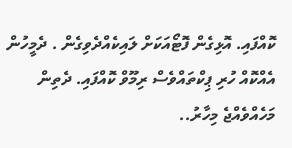ކޮއްފައި. އޮޅިގެން ފޮޓޯއަކަށް ލައިކެއްދެވިގެން . ދެމީހުން އެއްކޮއް ހުރި ޕިކްތައްވެސް ރިމޫވް ކޮއްފައި. ދެތިން މަހެއްވެއްޖެ މިހާރު..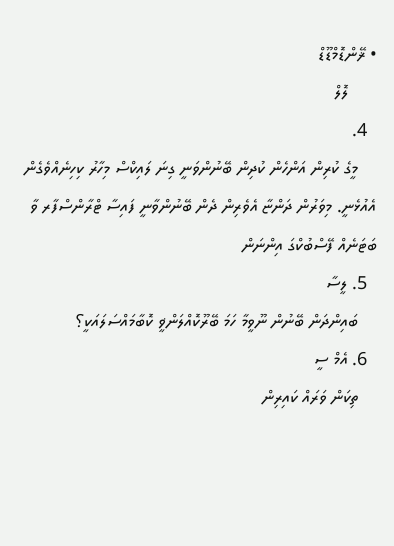• ޜޭންޑޮމްޑޫޑް
      ލޮލް
  4.
    މީގެ ކުރިން އަންހެން ކުދިން ބޭނުންވަނީ ގިނަ ލައިކްސް މިހާރު ކިހިނެއްވެގެން އެއުޅެނީ. މިވަރުން ދަންޏާ އެވެރިން ދެން ބޭނުންވާނީ ފައިސާ ޓްރާންސްފާރ ވާ ބަޓަނެއް ފޭސްބުކްގަ އިންނަން
  5. ލީސާ
    ބައިންދަން ބޭނުން ނޫވީމާ ހަމަ ބޭރޫކޮއްލަންޥީ ކޮބާމައްސަލައަކީ؟
  6. އެމް ސީ
    ތިކަން ވަރައް ކައިރިން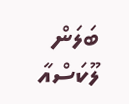ބަލަން ލޫކަސްއާ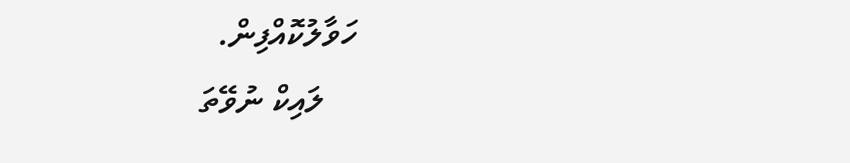ހަވާލުކޮއްފިން.
    ލައިކް ނުވޭތަ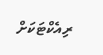ރިއެކްޓަކަށް